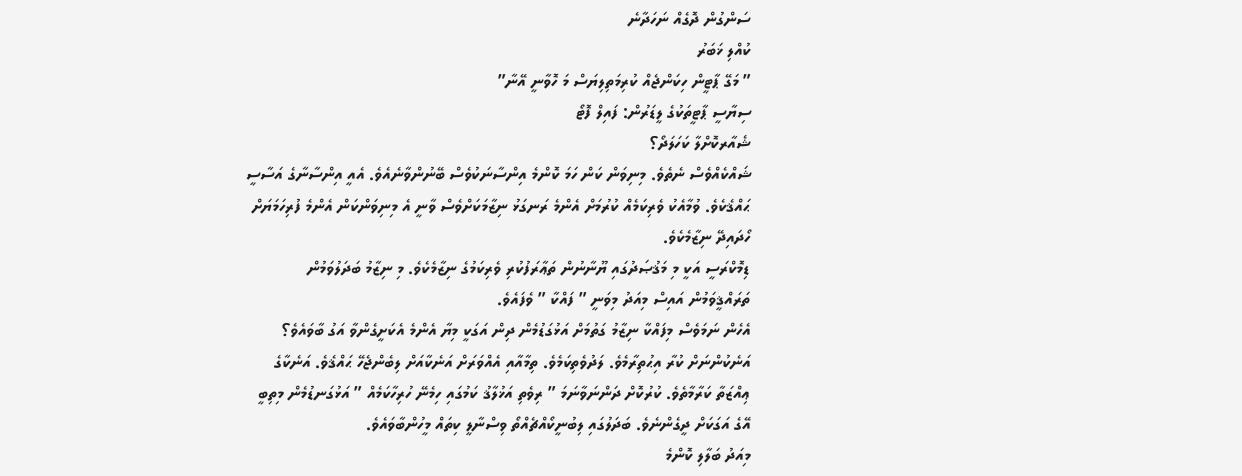ސަންގުން ދޮގެއް ނަހަދާނެ
ކުއްލި ޚަބަރު
” މަގޭ ޕާޓީން ހިކަންޖެއް ކުރިމަތިލިޔަސް މަ ހޮވާނީ އޭނާ”
ސިޔާސީ ޕާޓީތަކުގެ ލީޑަރުން: ފައިލް ފޮޓޯ
ޝެއާރކޮށްލާ ކަހަލަދޯ؟
ޝައްކެއްވެސް ނެތެވެ. މިނިވަން ކަން ހަމަ ކޮންމެ އިންސާނަކުވެސް ބޭނުންވާނެއެވެ. އެއީ އިންސާނާގެ އަސާސީ ޙައްޤެކެވެ. ވުމާއެކު ވެރިކަމެއް ކުރުމަށް އެންމެ ރަނގަޅު ނިޒާމަކަށްވެސް ވާނީ އެ މިނިވަންކަން އެންމެ ފުރިހަމަޔަށް ހޯދައިދޭ ނިޒާމެކެވެ.
ޑިމޮކްރަސީ އަކީ މި މަޤުޞަދުގައި ޔޫނާނުން ތަޢާރަފުކުރި ވެރިކަމުގެ ނިޒާމެކެވެ. މި ނިޒާމު ބަދަލުވަމުން ތަރައްޤީވަމުން އައިސް މިއަދު މިވަނީ ” ފައްކާ ” ވެފައެވެ.
އެހެން ނަމަވެސް މިފައްކާ ނިޒާމު ގަތުމަށް އަޅުގަޑުމެން ދިން އަގަކީ މިޔާ އެންމެ އެކަށީގެންވާ އަގު ބާވައެވެ؟  އަނެކުންނަށް ކުރާ އިޙުތިރާމެވެ. ލަދުވެތިކަމެވެ. ތިމާއާއި އެއްވަރަށް އަނެކާއަށް ލިބެންޖެހޭ ޙައްޤެވެ. އަނެކާގެ ޢިއްޒަތާ ކަރާމާތެވެ. ކުރުކޮށް ދަންނަވާނަމަ ” ރިވެތި އަޚުލާޤު ކަމުގައި ހިމެނޭ ހުރިހާކަމެއް ” އަޅުގަނޑުމެން މިތިބީ އޭގެ އަގަކަށް ދީގެންނެވެ. ބަދަލުގައި ލިބުނީކޯއްޗެއްތޯ ވިސްނާލީ ކިތައް މީހުންބާވައެވެ.
މިއަދު ބަލާލި ކޮންމެ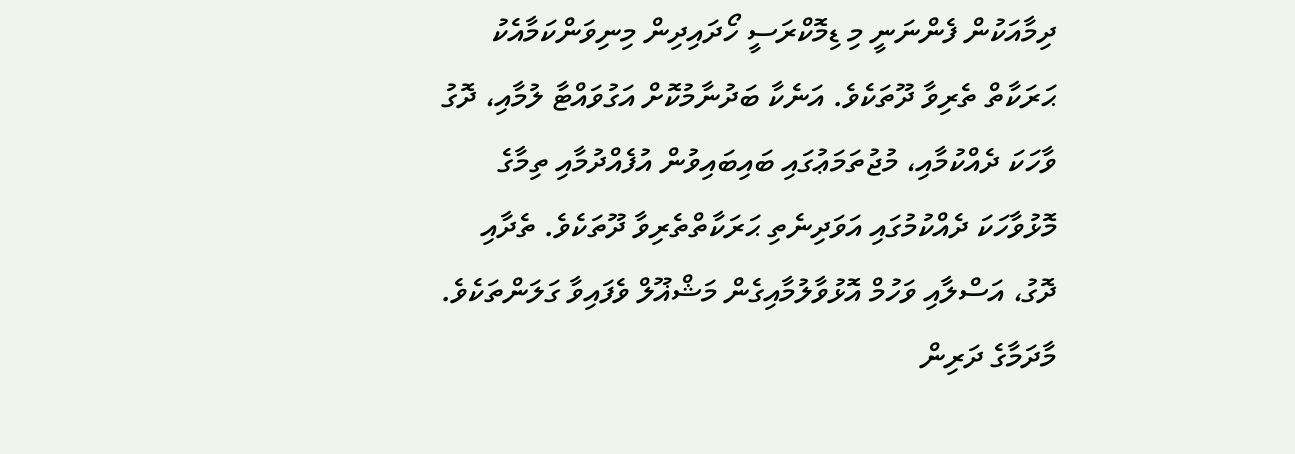ދިމާއަކުން ފެންނަނީ މި ޑިމޮކްރަސީ ހޯދައިދިން މިނިވަންކަމާއެކު ޙަރަކާތް ތެރިވާ ދޫތަކެވެ. އަނެކާ ބަދުނާމުކޮށް އަގުވައްޓާ ލުމާއި، ދޮގު ވާހަކަ ދެއްކުމާއި، މުޖުތަމަޢުގައި ބައިބައިވުން އުފެއްދުމާއި ތިމާގެ މޮޅުވާހަކަ ދެއްކުމުގައި އަވަދިނެތި ޙަރަކާތްތެރިވާ ދޫތަކެވެ. ތެދާއި ދޮގު، އަސްލާއި ވަހުމް އޮޅުވާލުމާއިގެން މަޝްޣޫލް ވެފައިވާ ގަލަންތަކެވެ. މާދަމާގެ ދަރިން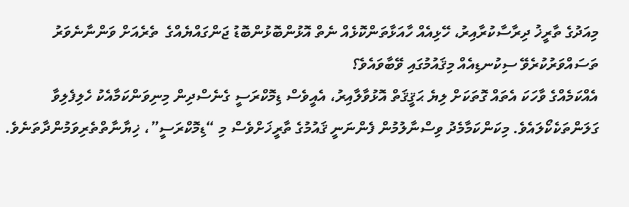މިއަދުގެ ތާރީޚު ދިރާސާކުރާއިރު، ހޭޅިއެއް ހާއަޅާތަންކޮޅެއް ނެތް އޮޅުންބޮޅުންބޮޑު ޖަންގައްޔެއްގެ  ތެރެއަށް ވަންނާނެވަރު ތަސައްވަރުކުރެވޭ ސިކުނޑިއެއް މިޤައުމުގައި ވޭބާވައެވެ؟
އެއްކަމެއްގެ ވާހަކަ އެތައް ގޮތަކަށް ލިޔެ ޙަޤީޤަތް އޮޅުވާލާއިރު، އެއީވެސް ޑިމޮކްރަސީ ގެނެސްދިން މިނިވަންކަމާއެކު ހެލިފެލިވާ ގަލަންތަކެކޯލައެވެ. މިކަންކަމާމެދު ވިސްނާލުމުން ފެންނަނީ ޤައުމުގެ ތާރީޚަށްވެސް މި “ޑިމޮކްރަސީ”، ޚިޔާނާތްތެރިވަމުންދާތަނެވެ.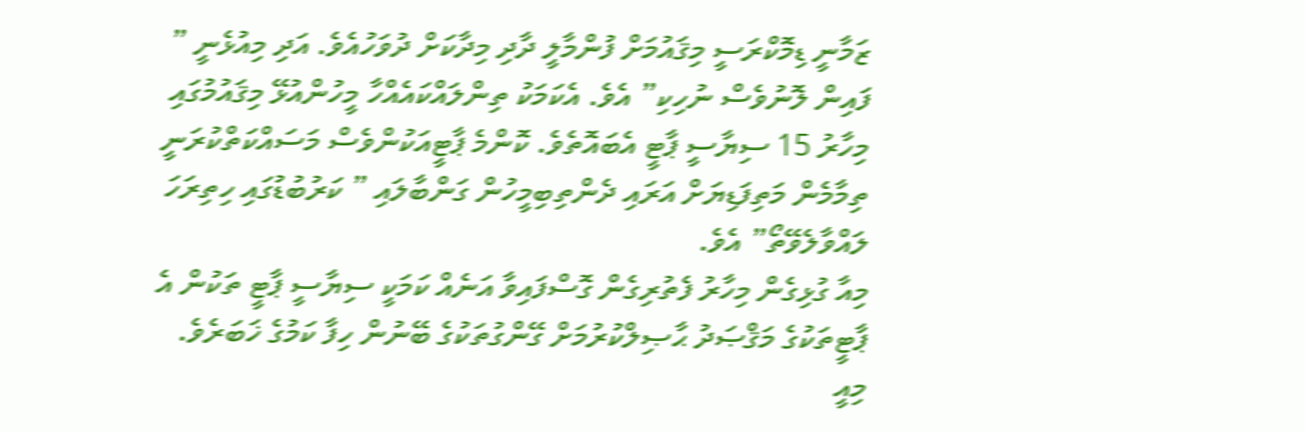ޒަމާނީ ޑިމޮކްރަސީ މިޤައުމަށް ފުންމާލީ ދާދި މިދާކަށް ދުވަހުއެވެ. އަދި މިއުޅެނީ ” ފައިން ލޮނުވެސް ނުހިކި” އެވެ. އެކަމަކު ތިންލައްކައެއްހާ މީހުންއުޅޭ މިޤައުމުގައި މިހާރު 15 ސިޔާސީ ޕާޓީ އެބައޮތެވެ. ކޮންމެ ޕާޓީއަކުންވެސް މަސައްކަތްކުރަނީ ތިމާމެން މަތިފަޑިޔަށް އަރައި ދެންތިބިމީހުން ގަންބާލައި ” ކަރުބުޑުގައި ހިތިރަހަ ލައްވާލެވޭތޯ” އެވެ.
މިއާ ގުޅިގެން މިހާރު ފެތުރިގެން ގޮސްފައިވާ އަނެއް ކަމަކީ ސިޔާސީ ޕާޓީ ތަކުން އެ ޕާޓީތަކުގެ މަޤްޞަދު ޙާޞިލްކުރުމަށް ގޭންގުތަކުގެ ބޭނުން ހިފާ ކަމުގެ ޚަބަރެވެ. މިއީ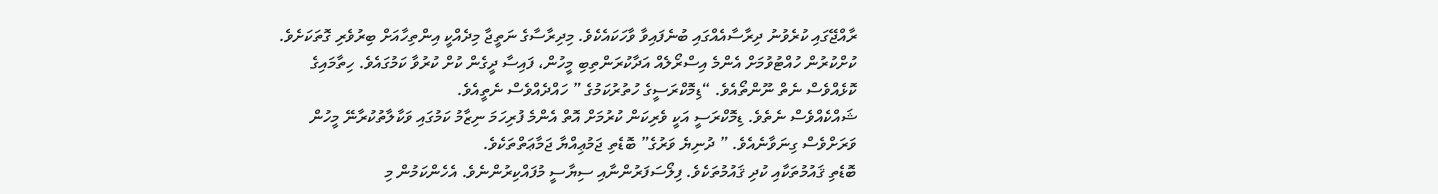ރާއްޖޭގައި ކުރެވުނު ދިރާސާއެއްގައި ބުނެފައިވާ ވާހަކައެކެވެ. މިދިރާސާގެ ނަތީޖާ މިދެއްކީ އިންތިހާއަށް ބިރުވެރި ގޮތަކަށެވެ. ކުށްކުރުން ހުއްޓުވުމަށް އެންމެ އިސްރޯލެއް އަދާކުރަންތިބި މީހުން، ފައިސާ ދީގެން ކުށް ކުރުވާ ކަމުގައެވެ. ހިތާމައިގެ ކޮޅެއްވެސް ނެތް ނޫންތޯއެވެ. “ޑިމޮކްރަސީގެ ހުތުރުކަމުގެ ” ހައްދެއްވެސް ނެތީއެވެ.
ޝައްކެއްވެސް ނެތެވެ. ޑިމޮކްރަސީ އަކީ ވެރިކަން ކުރުމަށް އޮތް އެންމެ ފުރިހަމަ ނިޒާމު ކަމުގައި ވަކާލާތުކުރާނޭ މީހުން ވަރަށްވެސް ގިނަވާނެއެވެ. ” ދުނިޔެ ވަރުގެ” ބޮޑެތި ޖަމުޢިއްޔާ ޖަމާޢަތްތަކެވެ.
ބޮޑެތި ޤައުމުތަކާއި ކުދި ޤައުމުތަކެވެ. ފިލޯސަފަރުންނާއި ސިޔާސީ މުފައްކިރުންނެވެ. އެހެންކަމުން މި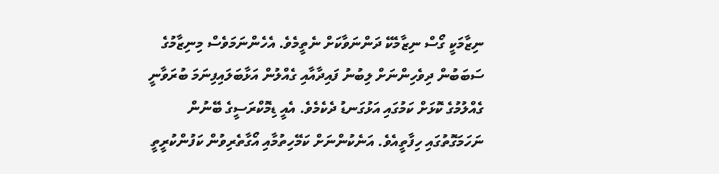ނިޒާމަކީ ގޯސް ނިޒާމެކޭ ދަންނަވާކަށް ނެތީމެވެ. އެހެންނަމަވެސް މިނިޒާމުގެ ސަބަބުން ދިވެހިންނަށް ލިބުނު ފައިދާއާއި ގެއްލުން އަޅާބަލައިފިނަމަ ބުރަވާނީ ގެއްލުމުގެ ކޮޅަށް ކަމުގައި އަޅުގަނޑު ދެކެމެވެ. އެއީ ޑިމޮކްރަސީގެ ބޭނުން ނަހަމަގޮތުގައި ހިފާތީއެވެ. އަނެކުންނަށް ކަމޭހިތުމާއި އޯގާތެރިވުން ކަފުންކުރީތީ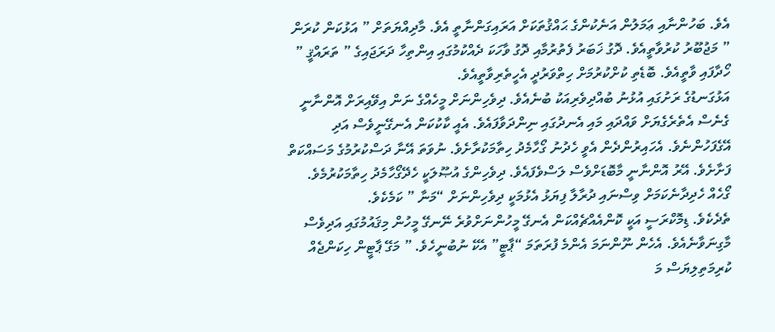އެވެ. ބަހުންނާއި ޢަމަލުން އަނެކުންގެ ޙައްޤުތަކަށް އަރައިގަންނާތީ އެވެ. މާދިއްޔަތަށް ” އަޅުކަން ކުރަން ” މަޖުބޫރު ކުރުވާތީއެވެ. ދޮގު ޚަބަރު ފެތުރުމާއި ދޮގު ވާހަކަ ދެއްކުމުގައި އިންތިހާ ދަރަޖައިގެ ” ތަރައްޤީ ” ހޯދާފައި ވާތީއެވެ. ބޮޑެތި ކުށްކުރުމަށް ހިތްވަރުދީ އެހީތެރިވާތީއެވެ.
އަޅުގަނޑުގެ ރަށުގައި އުޅުނު ބުއްދިވެރިއަކު ބުނެއެވެ. ދިވެހިންނަށް މީހެއްގެ ނަން އިވޭއިރަށް އޮންނާނީ ގެނެސް އެތެރެގެޔަށް ވައްދައި މައި އެނދުގައި ނިންދަވާފައެވެ. އެއީ ކާކުކަން އެނގޭނީވެސް އަދި އޭގެފަހުންނެވެ. އެހައިރުންދެން އެވީ ހެދުނު ގޯހާމެދު ހިތާމަކުރާށެވެ. ނުވަތަ އޭނާ ދަސްކުރުމުގެ މަސައްކަތް ފަށާށެވެ. އޭރު އޮންނާނީ މާބޮޑަށްވެސް ލަސްވެފައެވެ. ދިވެހިންގެ އުޞޫލަކީ ހެދޭގޯހާމެދު ހިތާމަކުރުމެވެ. ގޯހެއް ހެދިދާނެކަމަށް ވިސްނައި ދުރާލާ ފިޔަޅު އެޅުމަކީ ދިވެހިންނަށް “މަނާ ” ކަމެކެވެ.
ތެދެކެވެ. ޑިމޮކްރަސީ އަކީ ކޮންއެއްޗެއްކަން އެނގޭ މީހުންނަށްވުރެ ނޭނގޭ މީހުން މިޤައުމުގައި އަދިވެސް މާގިނަވާނެއެވެ. އެހެން ނޫންނަމަ އެންމެ ފުރަތަމަ “ޕާޓީ” އެކޭ ނުބުނީހެވެ. ” މަގޭ ޕާޓީން ހިކަންޖެއް ކުރިމަތިލިޔަސް މަ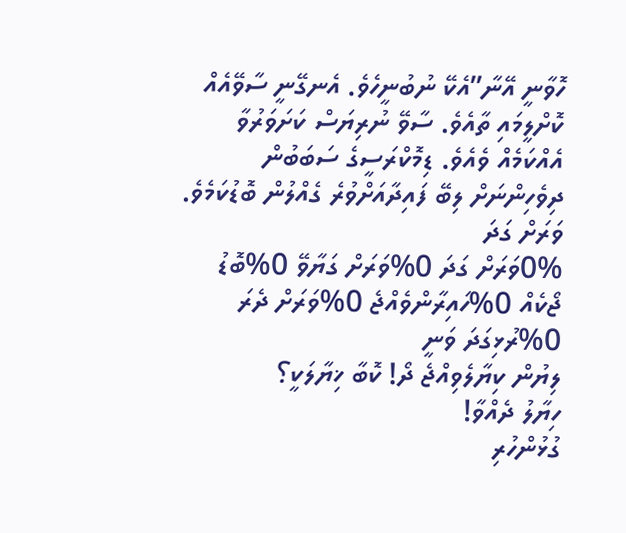ހޮވާނީ އޭނާ”އެކޭ ނުބުނީހެވެ. އެނގޭނީ ސާވޭއެއް ކޮށްލީމައި ތާއެވެ. ސާވޭ ނުރިޔަސް ކަށަވަރުވާ އެއްކަމެއް ވެއެވެ. ޑިމޮކްރަސީގެ ސަބަބުން ދިވެހިންނަށް ލިބޭ ފައިދާއަށްވުރެ ގެއްލުން ބޮޑުކަމެވެ.
ވަރަށް ގަދަ
0%ވަރަށް ގަދަ 0%ވަރަށް ގަޔާވޭ 0%ބޮޑު ޖޯކެއް 0%ހައިރާންވެއްޖެ 0%ވަރަށް ދެރަ 0%ރުޅިގަދަ ވަނީ
ލިޔުން ކިޔާލެވިއްޖެ ދޯ! ކޮބާ ޚިޔާލަކީ؟
ހިޔާލު ދެއްވާ!
ގުޅުންހުރި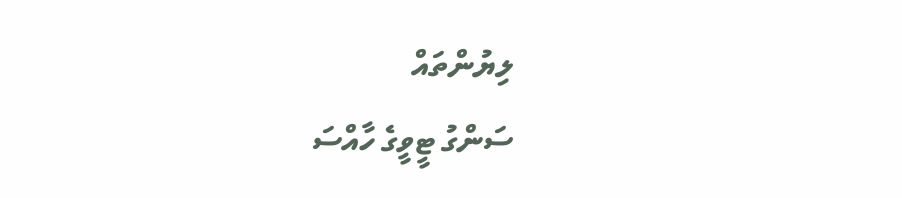ލިޔުންތައް
ސަންގު ޓީވީގެ ހާއްސަ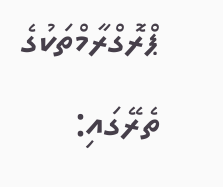ޕްރޮގްރާމްތަކުގެ ތެރޭގައި: